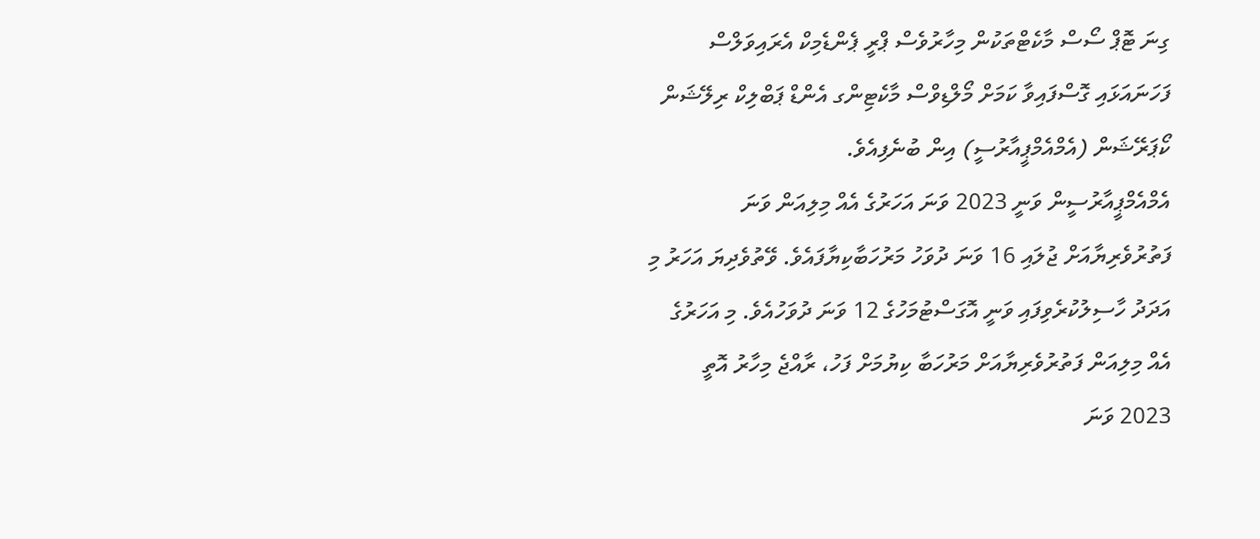ގިނަ ޓޮޕް ސޯސް މާކެޓްތަކުން މިހާރުވެސް ޕްރީ ޕެންޑެމިކް އެރައިވަލްސް ފަހަނައަޅައި ގޮސްފައިވާ ކަމަށް މޯލްޑިވްސް މާކެޓިންގ އެންޑް ޕަބްލިކް ރިލޭޝަން ކޯޕަރޭޝަން (އެމްއެމްޕީއާރުސީ) އިން ބުނެފިއެވެ.
އެމްއެމްޕީއާރުސީން ވަނީ 2023 ވަނަ އަހަރުގެ އެއް މިލިއަން ވަނަ ފަތުރުވެރިޔާއަށް ޖުލައި 16 ވަނަ ދުވަހު މަރުހަބާކިޔާފައެވެ. ވޭތުވެދިޔަ އަހަރު މި އަދަދު ހާސިލުކުރެވިފައި ވަނީ އޮގަސްޓުމަހުގެ 12 ވަނަ ދުވަހުއެވެ. މި އަހަރުގެ އެއް މިލިއަން ފަތުރުވެރިޔާއަށް މަރުހަބާ ކިޔުމަށް ފަހު، ރާއްޖެ މިހާރު އޮތީ 2023 ވަނަ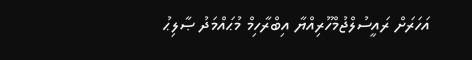އަހަރަށް ރައީސުލްޖުމްހޫރިއްޔާ އިބްރާހިމް މުޙައްމަދު ޞާލިޙު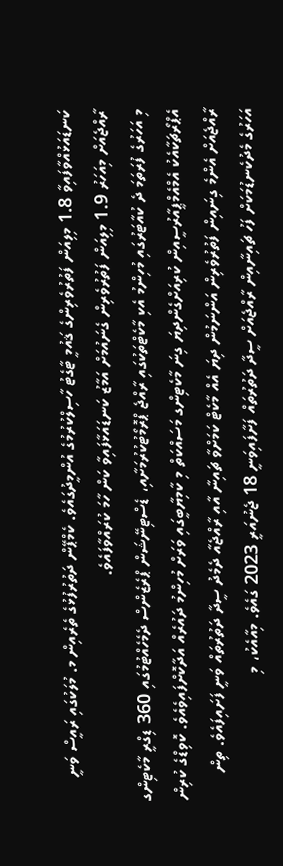ކަނޑައަޅުއްވާފައިވާ 1.8 މިލިއަން ފަތުރުވެރިންގެ ޤައުމީ ޓާގެޓު ހާސިލްކުރުމުގެ އުންމީދުގައެވެ. ކެމްޕޭން ދަތުރުފުޅުގެ ތެރެއިން މ. މުލަކުގައި ރައީސް ވަނީ ރާއްޖެއަށް މިއަހަރު 1.9 މިލިއަން ފަތުރުވެރިން ގެނައުމަށް އަމާޒު ކަނޑައަޅާފައިވާ ކަން ހާމަ ކުރައްވާފައެވެ.
މި އަހަރުގެ ފުރަތަމަ ދެ ކުއާޓަރުގައި މުހިންމު އެކި މާކެޓްތަކުގައި ރާއްޖެ ޕްރޮމޯޓުކުރުމަށާއި، ޑެސްޓިނޭޝަން ޕްރެޒެންސް ދެމެހެއްޓުމުގައި 360 ޑިގްރީ މާކެޓިންގ އެޕްރޯޗަކާއެކު އެމްއެމްޕީއާރުސީއިން ކުރިއަށްގެންދިޔަ ގިނަ މާކެޓިންގ މަސައްކަތް މި ކާމިޔާބީގައި ވަރަށް މުހިންމު ދައުރެއް އަދާކޮށްފައިވެއެވެ. ކޮވިޑްގެ ކުރިން ރާއްޖެއަށް އެންމެ ގިނައިން ފަތުރުވެރިން އަންނަމުން ދިޔަ އެއް މާކެޓް ކަމަށްވާ ޗައިނާ އާއި ރާއްޖެއާ ދެމެދު ސީދާ ދަތުރުތައް ވަނީ ފަށައިފައެވެ. ތިން އަހަރުގެ މެދުކެނޑުމަކަށް ފަހު ޗައިނާއިން ރާއްޖެއަށް ސީދާ ދަތުރުތައް ފަށާފައިވަނީ 18 ޖެނުއަރީ 2023 ގައެވެ. މިއާއެކު، މި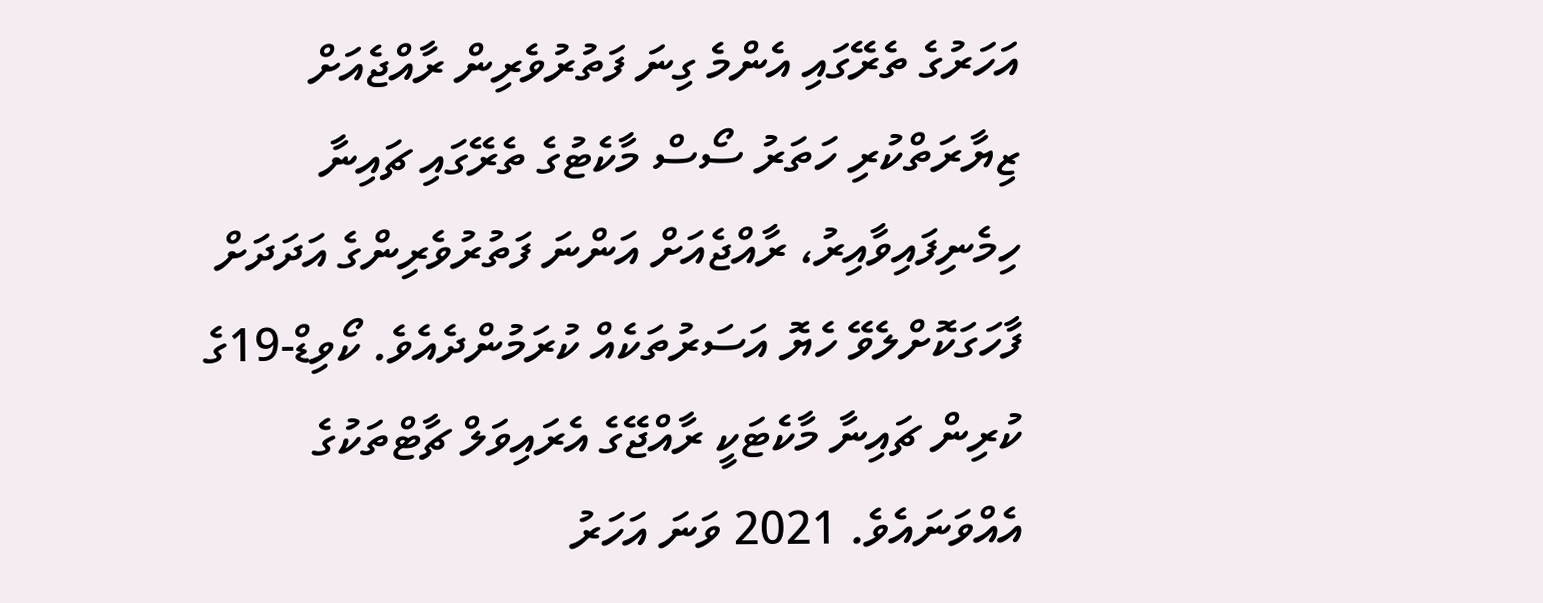އަހަރުގެ ތެރޭގައި އެންމެ ގިނަ ފަތުރުވެރިން ރާއްޖެއަށް ޒިޔާރަތްކުރި ހަތަރު ސޯސް މާކެޓުގެ ތެރޭގައި ޗައިނާ ހިމެނިފައިވާއިރު، ރާއްޖެއަށް އަންނަ ފަތުރުވެރިންގެ އަދަދަށް ފާހަގަކޮށްލެވޭ ހެޔޮ އަސަރުތަކެއް ކުރަމުންދެއެވެ. ކޯވިޑް-19ގެ ކުރިން ޗައިނާ މާކެޓަކީ ރާއްޖޭގެ އެރައިވަލް ޗާޓްތަކުގެ އެއްވަނައެވެ. 2021 ވަނަ އަހަރު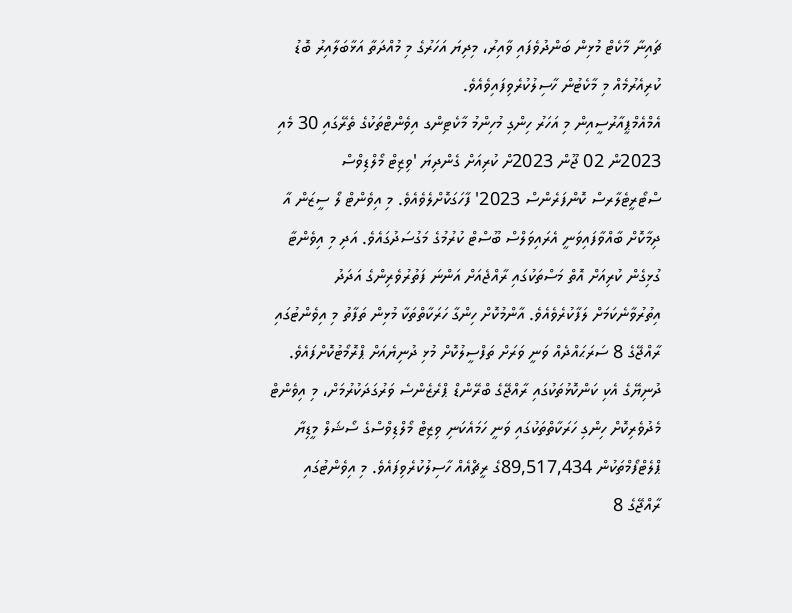ޗައިނާ މާކެޓް މުޅިން ބަންދުވެފައި ވާއިރު، މިދިޔަ އަހަރުގެ މި މުއްދަތާ އަޅާބަލާއިރު ބޮޑު ކުރިއެރުމެއް މި މާކެޓުން ހާސިލުކުރެވިފައިވެއެވެ.
އެމްއެމްޕީއާރުސީއިން މި އަހަރު ހިންގި މުހިންމު މާކެޓިންގ އިވެންޓްތަކުގެ ތެރޭގައި 30 މެއި 2023ން 02 ޖޫން 2023ށް ކުރިއަށް ގެންދިޔަ 'ވިޒިޓް މޯލްޑިވްސް ސްޓޯރީޓެލާރސް ކޮންފަރެންސް 2023' ފާހަގަކޮށްލެވެއެވެ. މި އިވެންޓް ލޯ ސީޒަން އާ ދިމާކޮށް ބާއްވާފައިވަނީ އެރައިވަލްސް ބޫސްޓް ކުރުމުގެ މަގުސަދުގައެވެ. އަދި މި އިވެންޓާ ގުޅިގެން ކުރިއަށް އޮތް މަސްތަކުގައި ރާއްޖެއަށް އަންނަ ފަތުރުވެރިންގެ އަދަދު އިތުރުވާނެކަމަށް ލަފާކުރެވެއެވެ. އާންމުކޮށް ހިންގާ ހަރަކާތްތަކާ މުޅިން ތަފާތު މި އިވެންޓުގައި ރާއްޖޭގެ 8 ސަރަޙައްދެއް ވަނީ ވަރަށް ތަފްސީލުކޮށް މުޅި ދުނިޔެއަށް ޕްރޮމޯޓުކޮށްފައެވެ. ދުނިޔޭގެ އެކި ކަންކޮޅުތަކުގައި ރާއްޖޭގެ ބްރޭންޑް ޕްރެޒެންސެ ވަރުގަދަކުރުމަށް، މި އިވެންޓް މެދުވެރިކޮށް ހިންގި ހަރަކާތްތަކުގައި ވަނީ ހަމައެކަނި ވިޒިޓް މޯލްޑިވްސްގެ ސޯޝަލް މީޑިޔާ ޕްލެޓްފޯމްތަކުން 89,517,434ގެ ރީޗްއެއް ހާސިލުކުރެވިފައެވެ. މި އިވެންޓުގައި ރާއްޖޭގެ 8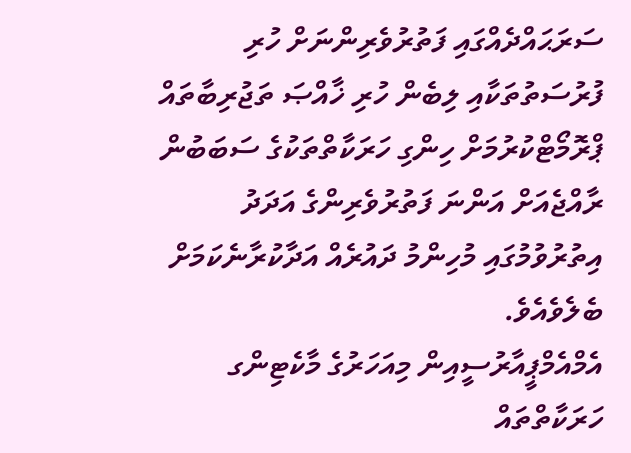ސަރަޙައްދެއްގައި ފަތުރުވެރިންނަށް ހުރި ފުރުސަތުތަކާއި ލިބެން ހުރި ޚާއްޞަ ތަޖުރިބާތައް ޕްރޮމޯޓްކުރުމަށް ހިންގި ހަރަކާތްތަކުގެ ސަބަބުން ރާއްޖެއަށް އަންނަ ފަތުރުވެރިންގެ އަދަދު އިތުރުވުމުގައި މުހިންމު ދައުރެއް އަދާކުރާނެކަމަށް ބެލެވެއެވެ.
އެމްއެމްޕީއާރުސީއިން މިއަހަރުގެ މާކެޓިންގ ހަރަކާތްތައް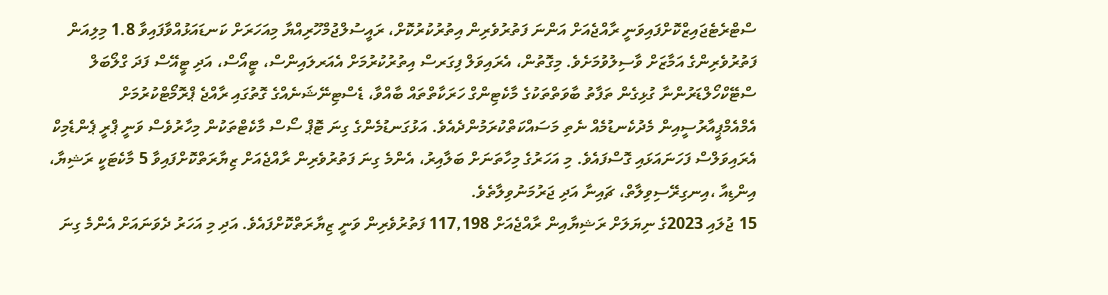ސްޓްރެޓެޖައިޒްކޮށްފައިވަނީ ރާއްޖެއަށް އަންނަ ފަތުރުވެރިން އިތުރުކުރުކޮށް، ރައީސުލްޖުމްހޫރިއްޔާ މިއަހަރަށް ކަނޑައަޅުއްވާފައިވާ 1.8 މިލިއަން ފަތުރުވެރިންގެ އަމާޒަށް ވާސިލުވުމަށެވެ. މިގޮތުން، އެރައިވަލް ފިގަރސް އިތުރުކުރުމަށް އެއަރލައިންސް، ޓީއޯސް، އަދި ޓީއޭސް ފަދަ ގްލޯބަލް ސްޓޭކްހޯލްޑަރުންނާ ގުޅިގެން ތަފާތު ބާވަތްތަކުގެ މާކެޓިންގް ހަރަކާތްތައް ބާއްވާ، ޑެސްޓިނޭޝަނެއްގެ ގޮތުގައި ރާއްޖެ ޕްރޮމޯޓްކުރުމަށް އެމްއެމްޕީއާރުސީއިން މެދުކެނޑުމެއް ނެތި މަސައްކަތްކުރަމުންދެއެވެ. އަޅުގަނޑުމެންގެ ގިނަ ޓޮޕް ސޯސް މާކެޓްތަކުން މިހާރުވެސް ވަނީ ޕްރީ ޕެންޑެމިކް އެރައިވަލްސް ފަހަނައަޅައި ގޮސްފައެވެ. މި އަހަރުގެ މިހާތަނަށް ބަލާއިރު، އެންމެ ގިނަ ފަތުރުވެރިން ރާއްޖެއަށް ޒިޔާރަތްކޮށްފައިވާ 5 މާކެޓަކީ ރަޝިޔާ، އިންޑިއާ ،އިނގިރޭސިވިލާތް، ޗައިނާ އަދި ޖަރުމަނުވިލާތެވެ.
15 ޖުލައި 2023ގެ ނިޔަލަށް ރަޝިޔާއިން ރާއްޖެއަށް 117,198 ފަތުރުވެރިން ވަނީ ޒިޔާރަތްކޮށްފައެވެ. އަދި މި އަހަރު ދެވަނައަށް އެންމެ ގިނަ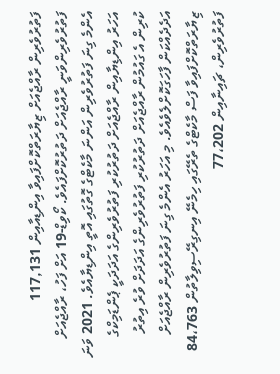ފަތުރުވެރިން ރާއްޖެއަށް ޒިޔާރަތްކޮށްފައިވާ އިންޑިއާއިން 117,131 ފަތުރުވެރިންވަނީ ރާއްޖެއަށް ދަތުރުކޮށްފައެވެ. ކޯވިޑް-19 އަށް ފަހު، ރާއްޖެއަށް އެންމެ ގިނަ ފަތުރުވެރިން އަންނަ މާކެޓްގެ ގޮތުގައި އޮތީ އިންޑިޔާއެވެ. 2021 ވަނަ އަހަރު އިންޑިޔާއިން ރާއްޖެއަށް ދަތުރުކުރި ފަތުރުވެރިންގެ އަދަދަކީ ޕެންޑަމިކްގެ ކުރިން އެ ގައުމުން ރާއްޖެއަށް ދަތުރުކުރި ފަތުރުވެރިންގެ އަދަދަށް ވުރެ އިތުރު އަދެދެއްކަން ފާހަގަކޮށްލެވެއެވެ. މި އަހަރު އެންމެ ގިނަ ފަތުރުވެރިން ރާއްޖެއަށް ޒިޔާރަތްކޮށްފައިވާ ފަސް މާކެޓްގެ ތެރޭގައި ހިމެނޭ އިނގިރޭސިވިލާތުން 84،763 ފަތުރުވެރިން، ޗައިނާއިން 77،202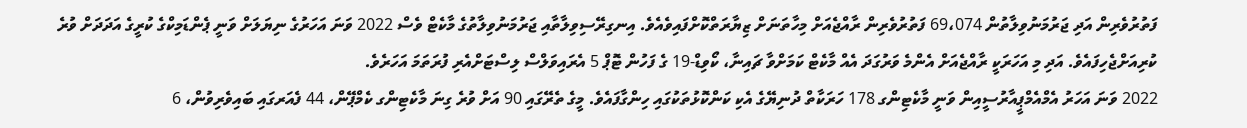ފަތުރުވެރިން އަދި ޖަރުމަނުވިލާތުން 69،074 ފަތުރުވެރިން ރާއްޖެއަށް މިހާތަނަށް ޒިޔާރަތްކޮށްފައިވެއެވެ. އިނގިރޭސިވިލާތާއި ޖަރުމަނުވިލާތުގެ މާކެޓް ވެސް 2022 ވަނަ އަހަރުގެ ނިޔަލަށް ވަނީ ޕެންޑަމިކްގެ ކުރީގެ އަދަދަށް ވުރެ ކުރިއަށްޖެހިފައެވެ. އަދި މި އަހަރަކީ ރާއްޖެއަށް އެންމެ ވަރުގަދަ އެއް މާކެޓް ކަމަށްވާ ޗައިނާ، ކޯވިޑް-19 ގެ ފަހުން ޓޮޕް 5 އެރައިވަލްސް ލިސްޓަށްއެރި ފުރަތަމަ އަހަރެވެ.
2022 ވަނަ އަހަރު އެމްއެމްޕީއާރުސީއިން ވަނީ މާކެޓިންގ 178 ހަރަކާތް ދުނިޔޭގެ އެކި ކަންކޮޅުތަކުގައި ހިންގާފައެވެ. މީގެ ތެރޭގައި 90 އަށް ވުރެ ގިނަ މާކެޓިންގ ކެމްޕޭން، 44 ފެއަރގައި ބައިވެރިވުން، 6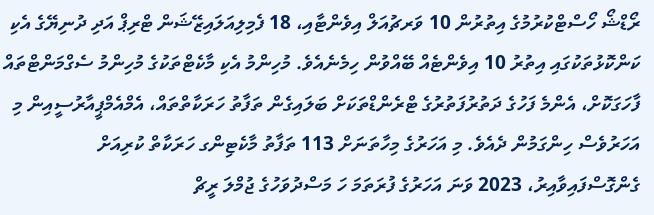ރޯޑްޝޯ ހޯސްޓްކުރުމުގެ އިތުރުން 10 ވަރޗުއަލް އިވެންޓާއި، 18 ފެމިލިއަލައިޒޭޝަން ޓްރިޕް އަދި ދުނިޔޭގެ އެކި ކަންކޮޅުތަކުގައި އިތުރު 10 އިވެންޓެއް ބޭއްވުން ހިމެނެއެވެ. މުހިންމު އެކި މާކެޓްތަކުގެ މުހިންމު ސެގްމަންޓްތައް ފާހަގަކޮށް، އެންމެ ފަހުގެ ދަތުރުފަތުރުގެ ޓްރެންޑްތަކަށް ބަލައިގެން ތަފާތު ހަރަކާތްތައް، އެމްއެމްޕީއާރުސީއިން މި އަހަރުވެސް ހިންގަމުން ދެއެވެ. މި އަހަރުގެ މިހާތަނަށް 113 ތަފާތު މާކެޓިންގ ހަރަކާތް ކުރިއަށް ގެންގޮސްފައިވާއިރު، 2023 ވަނަ އަހަރުގެ ފުރަތަމަ ހަ މަސްދުވަހުގެ ޖުމްލަ ރީޗް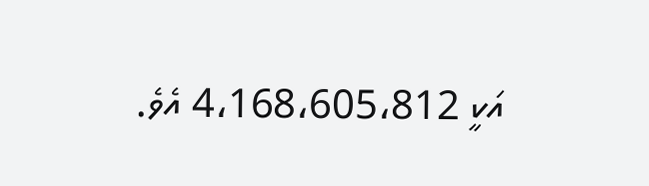އަކީ 4،168،605،812 އެވެ.